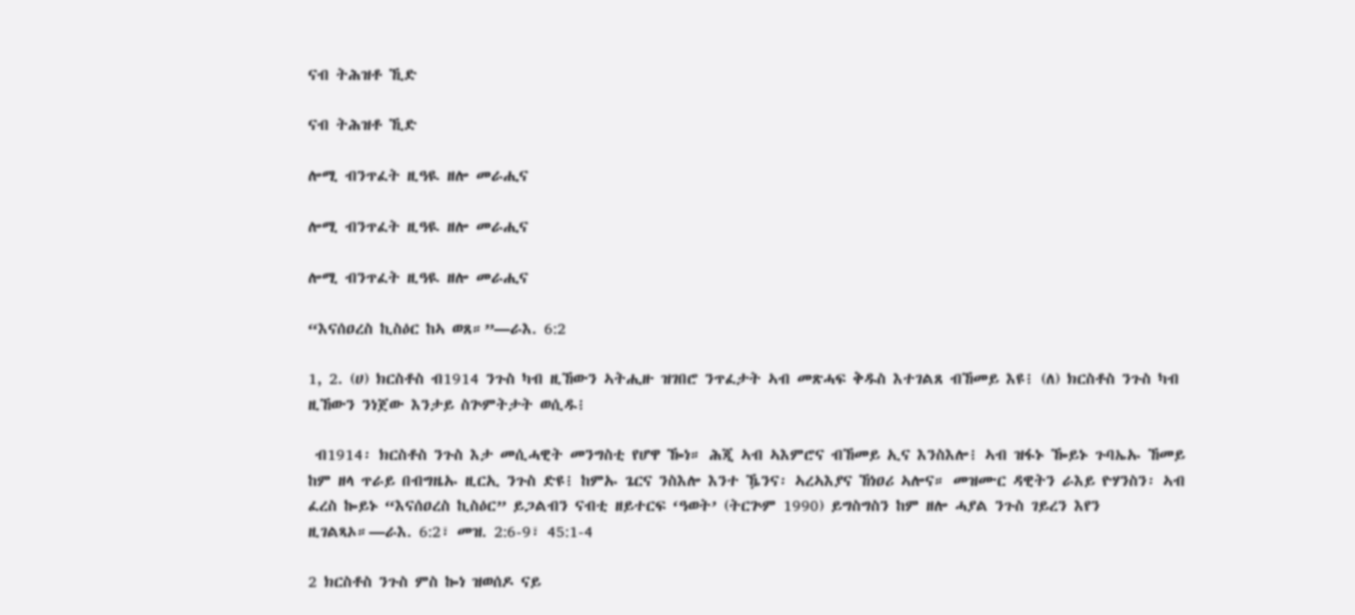ናብ ትሕዝቶ ኺድ

ናብ ትሕዝቶ ኺድ

ሎሚ ብንጥፈት ዚዓዪ ዘሎ መራሒና

ሎሚ ብንጥፈት ዚዓዪ ዘሎ መራሒና

ሎሚ ብንጥፈት ዚዓዪ ዘሎ መራሒና

“እናሰዐረስ ኪስዕር ከኣ ወጸ።”—ራእ. 6:2

1, 2. (ሀ) ክርስቶስ ብ1914 ንጉስ ካብ ዚኸውን ኣትሒዙ ዝገበሮ ንጥፈታት ኣብ መጽሓፍ ቅዱስ እተገልጸ ብኸመይ እዩ፧ (ለ) ክርስቶስ ንጉስ ካብ ዚኸውን ንነጀው እንታይ ስጕምትታት ወሲዱ፧

 ብ1914፡ ክርስቶስ ንጉስ እታ መሲሓዊት መንግስቲ የሆዋ ዀነ። ሕጂ ኣብ ኣእምሮና ብኸመይ ኢና እንስእሎ፧ ኣብ ዝፋኑ ዀይኑ ጉባኤኡ ኸመይ ከም ዘላ ጥራይ በብግዜኡ ዚርኢ ንጉስ ድዩ፧ ከምኡ ጌርና ንስእሎ እንተ ዄንና፡ ኣረኣእያና ኸነዐሪ ኣሎና። መዝሙር ዳዊትን ራእይ ዮሃንስን፡ ኣብ ፈረስ ኰይኑ “እናሰዐረስ ኪስዕር” ይጋልብን ናብቲ ዘይተርፍ ‘ዓወት’ (ትርጕም 1990) ይግስግስን ከም ዘሎ ሓያል ንጉስ ገይረን እየን ዚገልጻኦ።—ራእ. 6:2፣ መዝ. 2:6-9፣ 45:1-4

2 ክርስቶስ ንጉስ ምስ ኰነ ዝወሰዶ ናይ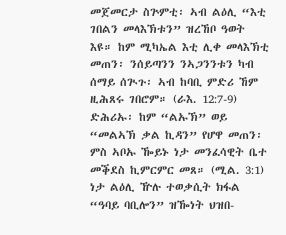መጀመርታ ስጕምቲ፡ ኣብ ልዕሊ “እቲ ገበልን መላእኽቱን” ዝረኸቦ ዓወት እዩ። ከም ሚካኤል እቲ ሊቀ መላእኽቲ መጠን፡ ንሰይጣንን ንኣጋንንቱን ካብ ሰማይ ሰጒጉ፡ ኣብ ከባቢ ምድሪ ኸም ዚሕጸሩ ገበሮም። (ራእ. 12:7-9) ድሕሪኡ፡ ከም “ልኡኽ” ወይ “መልኣኽ ቃል ኪዳን” የሆዋ መጠን፡ ምስ ኣቦኡ ዀይኑ ነታ መንፈሳዊት ቤተ መቕደስ ኪምርምር መጸ። (ሚል. 3:1) ነታ ልዕሊ ዅሉ ተወቃሲት ክፋል “ዓባይ ባቢሎን” ዝዀነት ህዝበ-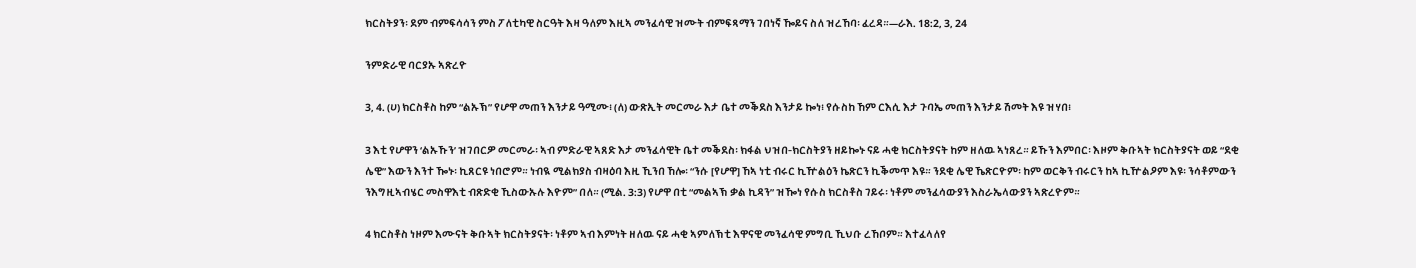ክርስትያን፡ ደም ብምፍሳሳን ምስ ፖለቲካዊ ስርዓት እዛ ዓለም እዚኣ መንፈሳዊ ዝሙት ብምፍጻማን ገበነኛ ዀይና ስለ ዝረኸባ፡ ፈረዳ።—ራእ. 18:2, 3, 24

ንምድራዊ ባርያኡ ኣጽረዮ

3, 4. (ሀ) ክርስቶስ ከም “ልኡኽ” የሆዋ መጠን እንታይ ዓሚሙ፧ (ለ) ውጽኢት መርመራ እታ ቤተ መቕደስ እንታይ ኰነ፧ የሱስከ ኸም ርእሲ እታ ጉባኤ መጠን እንታይ ሽመት እዩ ዝሃበ፧

3 እቲ የሆዋን ‘ልኡኹን’ ዝገበርዎ መርመራ፡ ኣብ ምድራዊ ኣጸድ እታ መንፈሳዊት ቤተ መቕደስ፡ ክፋል ህዝበ-ክርስትያን ዘይኰኑ ናይ ሓቂ ክርስትያናት ከም ዘለዉ ኣነጸረ። ይኹን እምበር፡ እዞም ቅቡኣት ክርስትያናት ወይ “ደቂ ሌዊ” እውን እንተ ዀኑ፡ ኪጸርዩ ነበሮም። ነብዪ ሚልክያስ ብዛዕባ እዚ ኺንበ ኸሎ፡ “ንሱ [የሆዋ] ኸኣ ነቲ ብሩር ኪዅልዕን ኬጽርን ኪቕመጥ እዩ። ንደቂ ሌዊ ኼጽርዮም፡ ከም ወርቅን ብሩርን ከኣ ኪዅልዖም እዩ፡ ንሳቶምውን ንእግዚኣብሄር መስዋእቲ ብጽድቂ ኺስውኡሉ እዮም” በለ። (ሚል. 3:3) የሆዋ በቲ “መልኣኽ ቃል ኪዳን” ዝዀነ የሱስ ክርስቶስ ገይሩ፡ ነቶም መንፈሳውያን እስራኤላውያን ኣጽረዮም።

4 ክርስቶስ ነዞም እሙናት ቅቡኣት ክርስትያናት፡ ነቶም ኣብ እምነት ዘለዉ ናይ ሓቂ ኣምለኽቲ እዋናዊ መንፈሳዊ ምግቢ ኺህቡ ረኸቦም። እተፈላለየ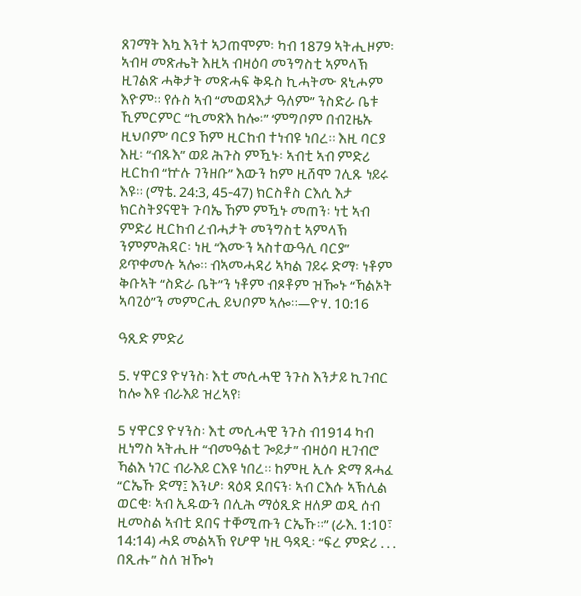ጸገማት እኳ እንተ ኣጋጠሞም፡ ካብ 1879 ኣትሒዞም፡ ኣብዛ መጽሔት እዚኣ ብዛዕባ መንግስቲ ኣምላኽ ዚገልጽ ሓቅታት መጽሓፍ ቅዱስ ኪሓትሙ ጸኒሖም እዮም። የሱስ ኣብ “መወዳእታ ዓለም” ንስድራ ቤቱ ኺምርምር “ኪመጽእ ከሎ፡” ‘ምግቦም በብጊዜኡ ዚህቦም’ ባርያ ኸም ዚርከብ ተነብዩ ነበረ። እዚ ባርያ እዚ፡ “ብጹእ” ወይ ሕጉስ ምዃኑ፡ ኣብቲ ኣብ ምድሪ ዚርከብ “ኵሉ ገንዘቡ” እውን ከም ዚሸሞ ገሊጹ ነይሩ እዩ። (ማቴ. 24:3, 45-47) ክርስቶስ ርእሲ እታ ክርስትያናዊት ጉባኤ ኸም ምዃኑ መጠን፡ ነቲ ኣብ ምድሪ ዚርከብ ረብሓታት መንግስቲ ኣምላኽ ንምምሕዳር፡ ነዚ “እሙን ኣስተውዓሊ ባርያ” ይጥቀመሉ ኣሎ። ብኣመሓዳሪ ኣካል ገይሩ ድማ፡ ነቶም ቅቡኣት “ስድራ ቤት”ን ነቶም ብጾቶም ዝዀኑ “ኻልኦት ኣባጊዕ”ን መምርሒ ይህቦም ኣሎ።—ዮሃ. 10:16

ዓጺድ ምድሪ

5. ሃዋርያ ዮሃንስ፡ እቲ መሲሓዊ ንጉስ እንታይ ኪገብር ከሎ እዩ ብራእይ ዝረኣየ፧

5 ሃዋርያ ዮሃንስ፡ እቲ መሲሓዊ ንጉስ ብ1914 ካብ ዚነግስ ኣትሒዙ “ብመዓልቲ ጐይታ” ብዛዕባ ዚገብሮ ኻልእ ነገር ብራእይ ርእዩ ነበረ። ከምዚ ኢሉ ድማ ጸሓፈ “ርኤኹ ድማ፤ እንሆ፡ ጻዕዳ ደበናን፡ ኣብ ርእሱ ኣኽሊል ወርቂ፡ ኣብ ኢዱውን በሊሕ ማዕጺድ ዘለዎ ወዲ ሰብ ዚመስል ኣብቲ ደበና ተቐሚጡን ርኤኹ።” (ራእ. 1:10፣ 14:14) ሓደ መልኣኽ የሆዋ ነዚ ዓጻዲ፡ “ፍረ ምድሪ . . . በጺሑ” ስለ ዝዀነ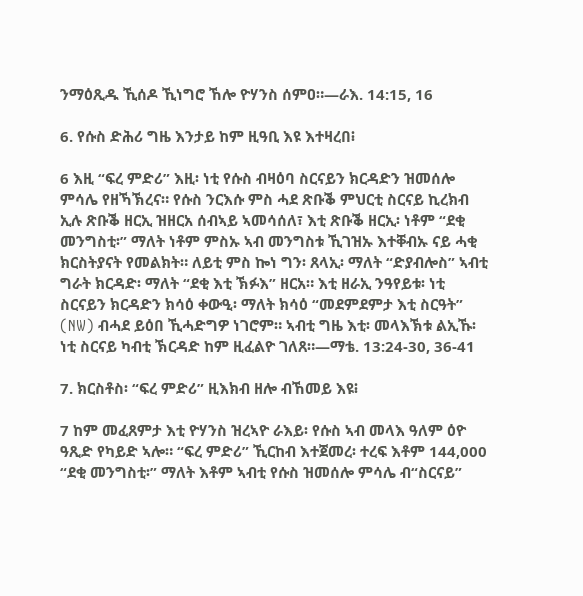ንማዕጺዱ ኺሰዶ ኺነግሮ ኸሎ ዮሃንስ ሰምዐ።—ራእ. 14:15, 16

6. የሱስ ድሕሪ ግዜ እንታይ ከም ዚዓቢ እዩ እተዛረበ፧

6 እዚ “ፍረ ምድሪ” እዚ፡ ነቲ የሱስ ብዛዕባ ስርናይን ክርዳድን ዝመሰሎ ምሳሌ የዘኻኽረና። የሱስ ንርእሱ ምስ ሓደ ጽቡቕ ምህርቲ ስርናይ ኪረክብ ኢሉ ጽቡቕ ዘርኢ ዝዘርአ ሰብኣይ ኣመሳሰለ፣ እቲ ጽቡቕ ዘርኢ፡ ነቶም “ደቂ መንግስቲ፡” ማለት ነቶም ምስኡ ኣብ መንግስቱ ኺገዝኡ እተቐብኡ ናይ ሓቂ ክርስትያናት የመልክት። ለይቲ ምስ ኰነ ግን፡ ጸላኢ፡ ማለት “ድያብሎስ” ኣብቲ ግራት ክርዳድ፡ ማለት “ደቂ እቲ ኽፉእ” ዘርአ። እቲ ዘራኢ ንዓየይቱ፡ ነቲ ስርናይን ክርዳድን ክሳዕ ቀውዒ፡ ማለት ክሳዕ “መደምደምታ እቲ ስርዓት” (NW) ብሓደ ይዕበ ኺሓድግዎ ነገሮም። ኣብቲ ግዜ እቲ፡ መላእኽቱ ልኢኹ፡ ነቲ ስርናይ ካብቲ ኽርዳድ ከም ዚፈልዮ ገለጸ።—ማቴ. 13:24-30, 36-41

7. ክርስቶስ፡ “ፍረ ምድሪ” ዚእክብ ዘሎ ብኸመይ እዩ፧

7 ከም መፈጸምታ እቲ ዮሃንስ ዝረኣዮ ራእይ፡ የሱስ ኣብ መላእ ዓለም ዕዮ ዓጺድ የካይድ ኣሎ። “ፍረ ምድሪ” ኺርከብ እተጀመረ፡ ተረፍ እቶም 144,000 “ደቂ መንግስቲ፡” ማለት እቶም ኣብቲ የሱስ ዝመሰሎ ምሳሌ ብ“ስርናይ”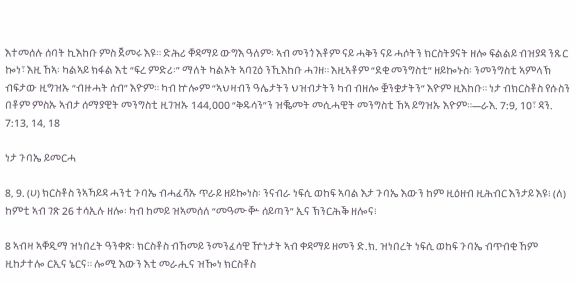እተመሰሉ ሰባት ኪእከቡ ምስ ጀመሩ እዩ። ድሕሪ ቐዳማይ ውግእ ዓለም፡ ኣብ መንጎ እቶም ናይ ሓቅን ናይ ሓሶትን ክርስትያናት ዘሎ ፍልልይ ብዝያዳ ንጹር ኰነ፣ እዚ ኸኣ፡ ካልኣይ ክፋል እቲ “ፍረ ምድሪ፡” ማለት ካልኦት ኣባጊዕ ንኺእከቡ ሓገዘ። እዚኣቶም “ደቂ መንግስቲ” ዘይኰኑስ፡ ንመንግስቲ ኣምላኽ ብፍታው ዚግዝኡ “ብዙሓት ሰብ” እዮም። ካብ ኵሎም “ኣህዛብን ዓሌታትን ህዝብታትን ካብ ብዘሎ ቛንቋታትን” እዮም ዚእከቡ። ነታ ብክርስቶስ የሱስን በቶም ምስኡ ኣብታ ሰማያዊት መንግስቲ ዚገዝኡ 144,000 “ቅዱሳን”ን ዝቘመት መሲሓዊት መንግስቲ ኸኣ ይግዝኡ እዮም።—ራእ. 7:9, 10፣ ዳን. 7:13, 14, 18

ነታ ጉባኤ ይመርሓ

8, 9. (ሀ) ክርስቶስ ንኣኻይዳ ሓንቲ ጉባኤ ብሓፈሻኡ ጥራይ ዘይኰነስ፡ ንናብራ ነፍሲ ወከፍ ኣባል እታ ጉባኤ እውን ከም ዚዕዘብ ዚሕብር እንታይ እዩ፧ (ለ) ከምቲ ኣብ ገጽ 26 ተሳኢሉ ዘሎ፡ ካብ ከመይ ዝኣመሰለ “መዓሙቝ ሰይጣን” ኢና ኽንርሕቕ ዘሎና፧

8 ኣብዛ ኣቐዲማ ዝነበረት ዓንቀጽ፡ ክርስቶስ ብኸመይ ንመንፈሳዊ ዅነታት ኣብ ቀዳማይ ዘመን ድ.ክ. ዝነበረት ነፍሲ ወከፍ ጉባኤ ብጥብቂ ኸም ዚከታተሎ ርኢና ኔርና። ሎሚ እውን እቲ መራሒና ዝዀነ ክርስቶስ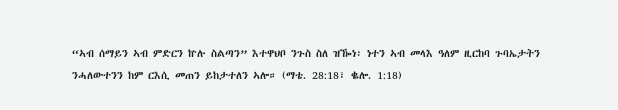“ኣብ ሰማይን ኣብ ምድርን ኵሉ ስልጣን” እተዋህቦ ንጉስ ስለ ዝዀነ፡ ነተን ኣብ መላእ ዓለም ዚርከባ ጉባኤታትን ንሓለውተንን ከም ርእሲ መጠን ይከታተለን ኣሎ። (ማቴ. 28:18፣ ቈሎ. 1:18)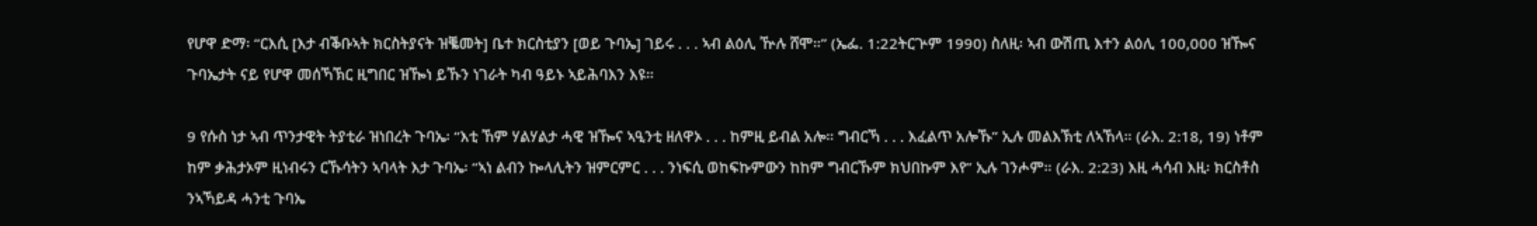የሆዋ ድማ፡ “ርእሲ [እታ ብቕቡኣት ክርስትያናት ዝቘመት] ቤተ ክርስቲያን [ወይ ጉባኤ] ገይሩ . . . ኣብ ልዕሊ ዅሉ ሸሞ።” (ኤፌ. 1:22ትርጕም 1990) ስለዚ፡ ኣብ ውሽጢ እተን ልዕሊ 100,000 ዝዀና ጉባኤታት ናይ የሆዋ መሰኻኽር ዚግበር ዝዀነ ይኹን ነገራት ካብ ዓይኑ ኣይሕባእን እዩ።

9 የሱስ ነታ ኣብ ጥንታዊት ትያቲራ ዝነበረት ጉባኤ፡ “እቲ ኸም ሃልሃልታ ሓዊ ዝዀና ኣዒንቲ ዘለዋኦ . . . ከምዚ ይብል አሎ። ግብርኻ . . . እፈልጥ አሎኹ” ኢሉ መልእኽቲ ለኣኸላ። (ራእ. 2:18, 19) ነቶም ከም ቃሕታኦም ዚነብሩን ርኹሳትን ኣባላት እታ ጉባኤ፡ “ኣነ ልብን ኰላሊትን ዝምርምር . . . ንነፍሲ ወከፍኩምውን ከከም ግብርኹም ክህበኩም እየ” ኢሉ ገንሖም። (ራእ. 2:23) እዚ ሓሳብ እዚ፡ ክርስቶስ ንኣኻይዳ ሓንቲ ጉባኤ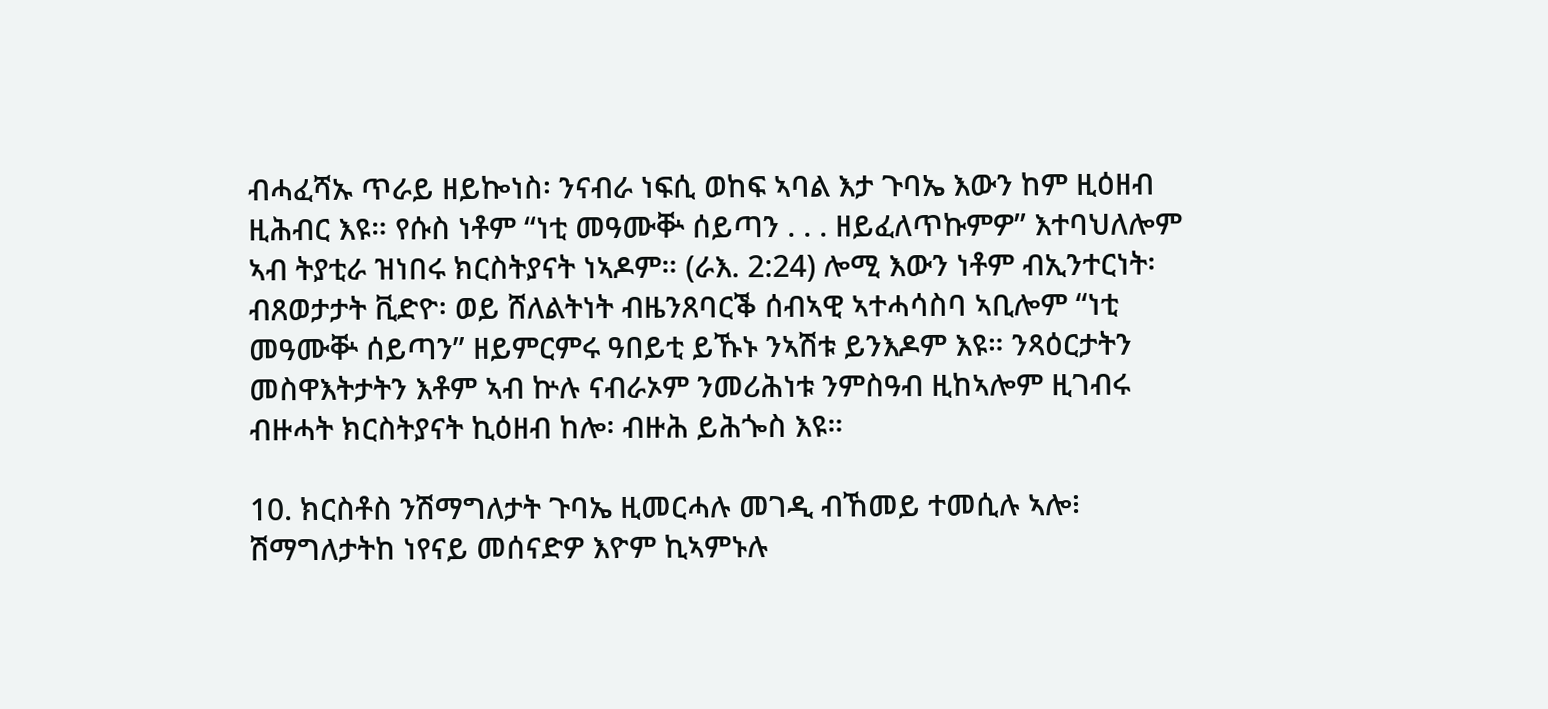ብሓፈሻኡ ጥራይ ዘይኰነስ፡ ንናብራ ነፍሲ ወከፍ ኣባል እታ ጉባኤ እውን ከም ዚዕዘብ ዚሕብር እዩ። የሱስ ነቶም “ነቲ መዓሙቝ ሰይጣን . . . ዘይፈለጥኩምዎ” እተባህለሎም ኣብ ትያቲራ ዝነበሩ ክርስትያናት ነኣዶም። (ራእ. 2:24) ሎሚ እውን ነቶም ብኢንተርነት፡ ብጸወታታት ቪድዮ፡ ወይ ሸለልትነት ብዜንጸባርቕ ሰብኣዊ ኣተሓሳስባ ኣቢሎም “ነቲ መዓሙቝ ሰይጣን” ዘይምርምሩ ዓበይቲ ይኹኑ ንኣሽቱ ይንእዶም እዩ። ንጻዕርታትን መስዋእትታትን እቶም ኣብ ኵሉ ናብራኦም ንመሪሕነቱ ንምስዓብ ዚከኣሎም ዚገብሩ ብዙሓት ክርስትያናት ኪዕዘብ ከሎ፡ ብዙሕ ይሕጐስ እዩ።

10. ክርስቶስ ንሽማግለታት ጉባኤ ዚመርሓሉ መገዲ ብኸመይ ተመሲሉ ኣሎ፧ ሽማግለታትከ ነየናይ መሰናድዎ እዮም ኪኣምኑሉ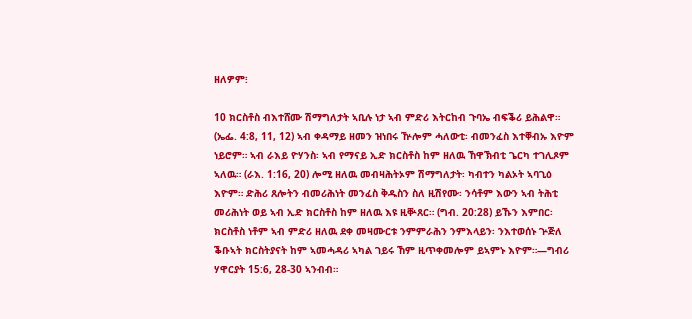ዘለዎም፧

10 ክርስቶስ ብእተሸሙ ሽማግለታት ኣቢሉ ነታ ኣብ ምድሪ እትርከብ ጉባኤ ብፍቕሪ ይሕልዋ። (ኤፌ. 4:8, 11, 12) ኣብ ቀዳማይ ዘመን ዝነበሩ ዅሎም ሓለውቲ፡ ብመንፈስ እተቐብኡ እዮም ነይሮም። ኣብ ራእይ ዮሃንስ፡ ኣብ የማናይ ኢድ ክርስቶስ ከም ዘለዉ ኸዋኽብቲ ጌርካ ተገሊጾም ኣለዉ። (ራእ. 1:16, 20) ሎሚ ዘለዉ መብዛሕትኦም ሽማግለታት፡ ካብተን ካልኦት ኣባጊዕ እዮም። ድሕሪ ጸሎትን ብመሪሕነት መንፈስ ቅዱስን ስለ ዚሽየሙ፡ ንሳቶም እውን ኣብ ትሕቲ መሪሕነት ወይ ኣብ ኢድ ክርስቶስ ከም ዘለዉ እዩ ዚቝጸር። (ግብ. 20:28) ይኹን እምበር፡ ክርስቶስ ነቶም ኣብ ምድሪ ዘለዉ ደቀ መዛሙርቱ ንምምራሕን ንምእላይን፡ ንእተወሰኑ ጕጅለ ቕቡኣት ክርስትያናት ከም ኣመሓዳሪ ኣካል ገይሩ ኸም ዚጥቀመሎም ይኣምኑ እዮም።—ግብሪ ሃዋርያት 15:6, 28-30 ኣንብብ።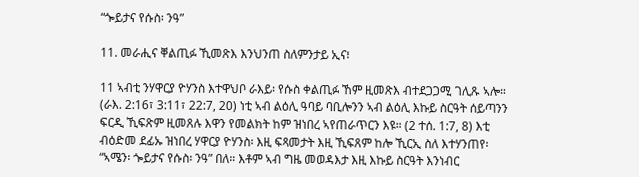“ጐይታና የሱስ፡ ንዓ”

11. መራሒና ቐልጢፉ ኺመጽእ እንህንጠ ስለምንታይ ኢና፧

11 ኣብቲ ንሃዋርያ ዮሃንስ እተዋህቦ ራእይ፡ የሱስ ቀልጢፉ ኸም ዚመጽእ ብተደጋጋሚ ገሊጹ ኣሎ። (ራእ. 2:16፣ 3:11፣ 22:7, 20) ነቲ ኣብ ልዕሊ ዓባይ ባቢሎንን ኣብ ልዕሊ እኩይ ስርዓት ሰይጣንን ፍርዲ ኺፍጽም ዚመጸሉ እዋን የመልክት ከም ዝነበረ ኣየጠራጥርን እዩ። (2 ተሰ. 1:7, 8) እቲ ብዕድመ ደፊኡ ዝነበረ ሃዋርያ ዮሃንስ፡ እዚ ፍጻመታት እዚ ኺፍጸም ከሎ ኺርኢ ስለ እተሃንጠየ፡ “ኣሜን፡ ጐይታና የሱስ፡ ንዓ” በለ። እቶም ኣብ ግዜ መወዳእታ እዚ እኩይ ስርዓት እንነብር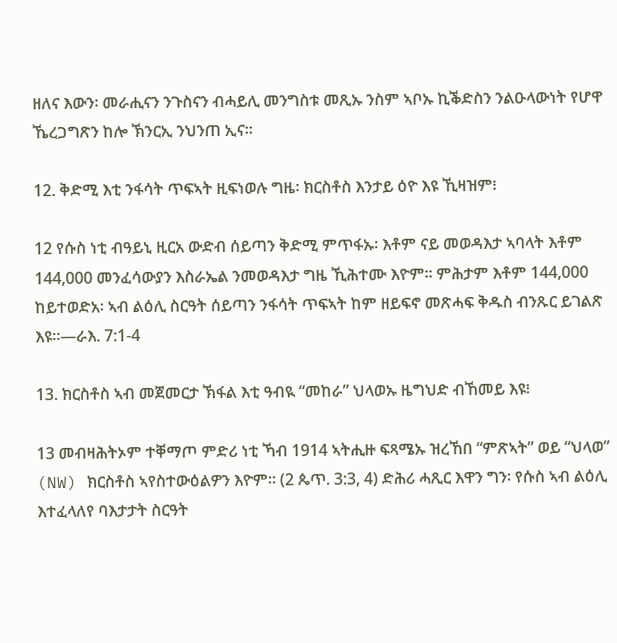ዘለና እውን፡ መራሒናን ንጉስናን ብሓይሊ መንግስቱ መጺኡ ንስም ኣቦኡ ኪቕድስን ንልዑላውነት የሆዋ ኼረጋግጽን ከሎ ኽንርኢ ንህንጠ ኢና።

12. ቅድሚ እቲ ንፋሳት ጥፍኣት ዚፍነወሉ ግዜ፡ ክርስቶስ እንታይ ዕዮ እዩ ኺዛዝም፧

12 የሱስ ነቲ ብዓይኒ ዚርአ ውድብ ሰይጣን ቅድሚ ምጥፋኡ፡ እቶም ናይ መወዳእታ ኣባላት እቶም 144,000 መንፈሳውያን እስራኤል ንመወዳእታ ግዜ ኺሕተሙ እዮም። ምሕታም እቶም 144,000 ከይተወድአ፡ ኣብ ልዕሊ ስርዓት ሰይጣን ንፋሳት ጥፍኣት ከም ዘይፍኖ መጽሓፍ ቅዱስ ብንጹር ይገልጽ እዩ።—ራእ. 7:1-4

13. ክርስቶስ ኣብ መጀመርታ ኽፋል እቲ ዓብዪ “መከራ” ህላወኡ ዜግህድ ብኸመይ እዩ፧

13 መብዛሕትኦም ተቐማጦ ምድሪ ነቲ ኻብ 1914 ኣትሒዙ ፍጻሜኡ ዝረኸበ “ምጽኣት” ወይ “ህላወ” (NW) ክርስቶስ ኣየስተውዕልዎን እዮም። (2 ጴጥ. 3:3, 4) ድሕሪ ሓጺር እዋን ግን፡ የሱስ ኣብ ልዕሊ እተፈላለየ ባእታታት ስርዓት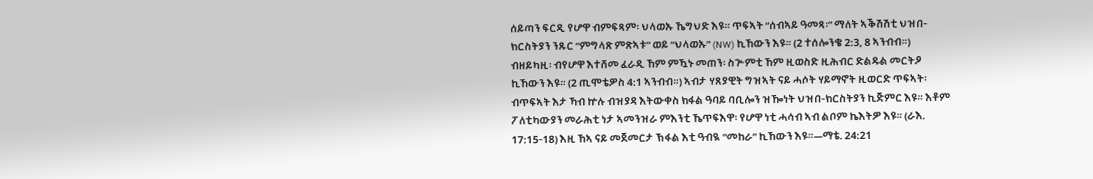ሰይጣን ፍርዲ የሆዋ ብምፍጻም፡ ህላወኡ ኼግህድ እዩ። ጥፍኣት “ሰብኣይ ዓመጻ፡” ማለት ኣቕሽሽቲ ህዝበ-ክርስትያን ንጹር “ምግላጽ ምጽኣቱ” ወይ “ህላወኡ” (NW) ኪኸውን እዩ። (2 ተሰሎንቄ 2:3, 8 ኣንብብ።) ብዘይካዚ፡ ብየሆዋ እተሸመ ፈራዲ ኸም ምዃኑ መጠን፡ ስጕምቲ ኸም ዚወስድ ዚሕብር ድልዱል መርትዖ ኪኸውን እዩ። (2 ጢሞቴዎስ 4:1 ኣንብብ።) ኣብታ ሃጸያዊት ግዝኣት ናይ ሓሶት ሃይማኖት ዚወርድ ጥፍኣት፡ ብጥፍኣት እታ ኻብ ኵሉ ብዝያዳ እትውቀስ ክፋል ዓባይ ባቢሎን ዝዀነት ህዝበ-ክርስትያን ኪጅምር እዩ። እቶም ፖለቲካውያን መራሕቲ ነታ ኣመንዝራ ምእንቲ ኼጥፍእዋ፡ የሆዋ ነቲ ሓሳብ ኣብ ልቦም ኬእትዎ እዩ። (ራእ. 17:15-18) እዚ ኸኣ ናይ መጀመርታ ኽፋል እቲ ዓብዪ “መከራ” ኪኸውን እዩ።—ማቴ. 24:21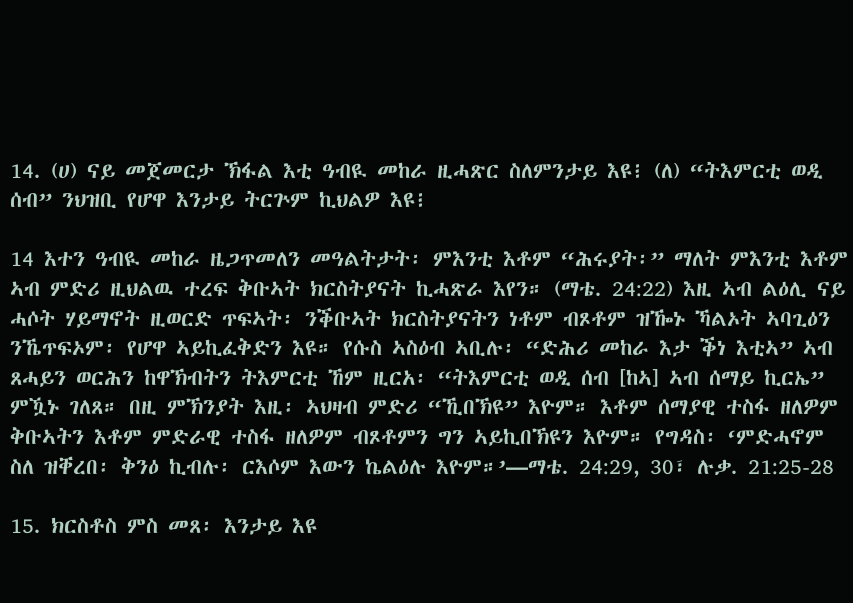14. (ሀ) ናይ መጀመርታ ኽፋል እቲ ዓብዪ መከራ ዚሓጽር ስለምንታይ እዩ፧ (ለ) “ትእምርቲ ወዲ ሰብ” ንህዝቢ የሆዋ እንታይ ትርጕም ኪህልዎ እዩ፧

14 እተን ዓብዪ መከራ ዜጋጥመለን መዓልትታት፡ ምእንቲ እቶም “ሕሩያት፡” ማለት ምእንቲ እቶም ኣብ ምድሪ ዚህልዉ ተረፍ ቅቡኣት ክርስትያናት ኪሓጽራ እየን። (ማቴ. 24:22) እዚ ኣብ ልዕሊ ናይ ሓሶት ሃይማኖት ዚወርድ ጥፍኣት፡ ንቕቡኣት ክርስትያናትን ነቶም ብጾቶም ዝዀኑ ኻልኦት ኣባጊዕን ንኼጥፍኦም፡ የሆዋ ኣይኪፈቅድን እዩ። የሱስ ኣስዕብ ኣቢሉ፡ “ድሕሪ መከራ እታ ቕነ እቲኣ” ኣብ ጸሓይን ወርሕን ከዋኽብትን ትእምርቲ ኸም ዚርአ፡ “ትእምርቲ ወዲ ሰብ [ከኣ] ኣብ ሰማይ ኪርኤ” ምዃኑ ገለጸ። በዚ ምኽንያት እዚ፡ ኣህዛብ ምድሪ “ኺበኽዩ” እዮም። እቶም ሰማያዊ ተስፋ ዘለዎም ቅቡኣትን እቶም ምድራዊ ተስፋ ዘለዎም ብጾቶምን ግን ኣይኪበኽዩን እዮም። የግዳስ፡ ‘ምድሓኖም ስለ ዝቐረበ፡ ቅንዕ ኪብሉ፡ ርእሶም እውን ኬልዕሉ እዮም።’—ማቴ. 24:29, 30፣ ሉቃ. 21:25-28

15. ክርስቶስ ምስ መጸ፡ እንታይ እዩ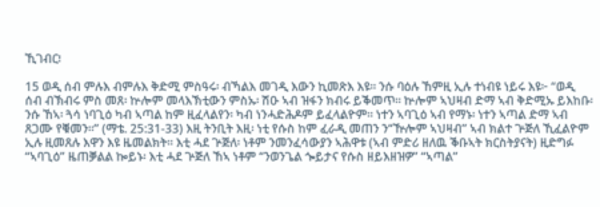ኺገብር፧

15 ወዲ ሰብ ምሉእ ብምሉእ ቅድሚ ምስዓሩ፡ ብኻልእ መገዲ እውን ኪመጽእ እዩ። ንሱ ባዕሉ ኸምዚ ኢሉ ተነብዩ ነይሩ እዩ፦ “ወዲ ሰብ ብኽብሩ ምስ መጸ፡ ኵሎም መላእኽቲውን ምስኡ፡ ሽዑ ኣብ ዝፋን ክብሩ ይቕመጥ። ኵሎም ኣህዛብ ድማ ኣብ ቅድሚኡ ይእከቡ፡ ንሱ ኸኣ፡ ጓሳ ነባጊዕ ካብ ኣጣል ከም ዚፈላልየን፡ ካብ ነንሓድሕዶም ይፈላልዮም። ነተን ኣባጊዕ ኣብ የማኑ፡ ነተን ኣጣል ድማ ኣብ ጸጋሙ የቑመን።” (ማቴ. 25:31-33) እዚ ትንቢት እዚ፡ ነቲ የሱስ ከም ፈራዲ መጠን ን“ዅሎም ኣህዛብ” ኣብ ክልተ ጕጅለ ኺፈልዮም ኢሉ ዚመጸሉ እዋን እዩ ዜመልክት። እቲ ሓደ ጕጅለ፡ ነቶም ንመንፈሳውያን ኣሕዋቱ (ኣብ ምድሪ ዘለዉ ቕቡኣት ክርስትያናት) ዚድግፉ “ኣባጊዕ” ዜጠቓልል ኰይኑ፡ እቲ ሓደ ጕጅለ ኸኣ ነቶም “ንወንጌል ጐይታና የሱስ ዘይእዘዝዎ” “ኣጣል”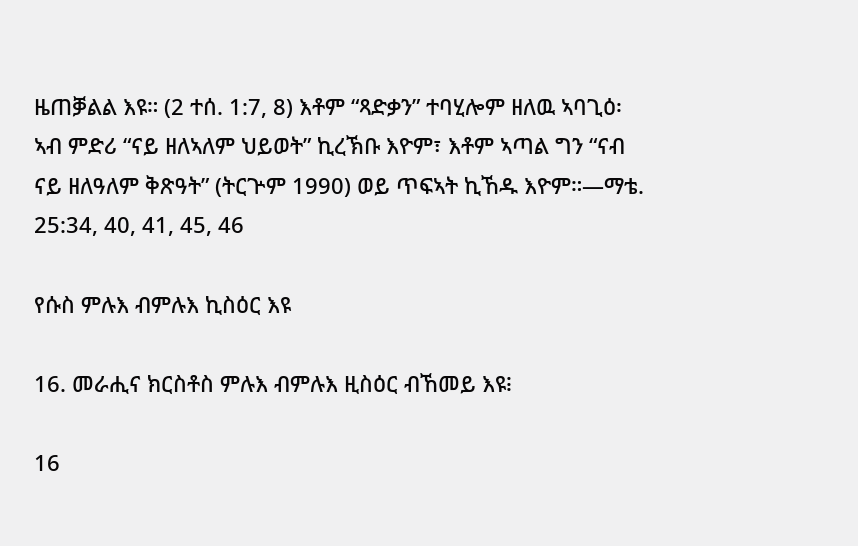ዜጠቓልል እዩ። (2 ተሰ. 1:7, 8) እቶም “ጻድቃን” ተባሂሎም ዘለዉ ኣባጊዕ፡ ኣብ ምድሪ “ናይ ዘለኣለም ህይወት” ኪረኽቡ እዮም፣ እቶም ኣጣል ግን “ናብ ናይ ዘለዓለም ቅጽዓት” (ትርጕም 1990) ወይ ጥፍኣት ኪኸዱ እዮም።—ማቴ. 25:34, 40, 41, 45, 46

የሱስ ምሉእ ብምሉእ ኪስዕር እዩ

16. መራሒና ክርስቶስ ምሉእ ብምሉእ ዚስዕር ብኸመይ እዩ፧

16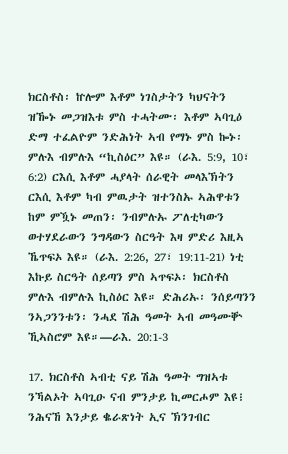ክርስቶስ፡ ኵሎም እቶም ነገስታትን ካህናትን ዝዀኑ መጋዝእቱ ምስ ተሓትሙ፡ እቶም ኣባጊዕ ድማ ተፈልዮም ንድሕነት ኣብ የማኑ ምስ ኰኑ፡ ምሉእ ብምሉእ “ኪስዕር” እዩ። (ራእ. 5:9, 10፣ 6:2) ርእሲ እቶም ሓያላት ሰራዊት መላእኽትን ርእሲ እቶም ካብ ምዉታት ዝተንስኡ ኣሕዋቱን ከም ምዃኑ መጠን፡ ንብምሉኡ ፖለቲካውን ወተሃደራውን ንግዳውን ስርዓት እዛ ምድሪ እዚኣ ኼጥፍኦ እዩ። (ራእ. 2:26, 27፣ 19:11-21) ነቲ እኩይ ስርዓት ሰይጣን ምስ ኣጥፍኦ፡ ክርስቶስ ምሉእ ብምሉእ ኪስዕር እዩ። ድሕሪኡ፡ ንሰይጣንን ንኣጋንንቱን፡ ንሓደ ሽሕ ዓመት ኣብ መዓሙቝ ኺኣስሮም እዩ።—ራእ. 20:1-3

17. ክርስቶስ ኣብቲ ናይ ሽሕ ዓመት ግዝኣቱ ንኻልኦት ኣባጊዑ ናብ ምንታይ ኪመርሖም እዩ፧ ንሕናኸ እንታይ ቈራጽነት ኢና ኽንገብር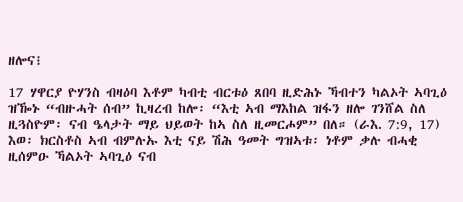ዘሎና፧

17 ሃዋርያ ዮሃንስ ብዛዕባ እቶም ካብቲ ብርቱዕ ጸበባ ዚድሕኑ ኻብተን ካልኦት ኣባጊዕ ዝዀኑ “ብዙሓት ሰብ” ኪዛረብ ከሎ፡ “እቲ ኣብ ማእከል ዝፋን ዘሎ ገንሸል ስለ ዚጓስዮም፡ ናብ ዔላታት ማይ ህይወት ከኣ ስለ ዚመርሖም” በለ። (ራእ. 7:9, 17) እወ፡ ክርስቶስ ኣብ ብምሉኡ እቲ ናይ ሽሕ ዓመት ግዝኣቱ፡ ነቶም ቃሉ ብሓቂ ዚሰምዑ ኻልኦት ኣባጊዕ ናብ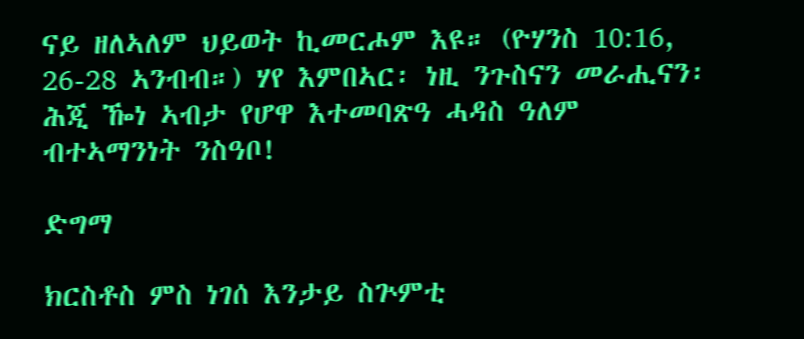ናይ ዘለኣለም ህይወት ኪመርሖም እዩ። (ዮሃንስ 10:16, 26-28 ኣንብብ።) ሃየ እምበኣር፡ ነዚ ንጉስናን መራሒናን፡ ሕጂ ዀነ ኣብታ የሆዋ እተመባጽዓ ሓዳስ ዓለም ብተኣማንነት ንስዓቦ!

ድግማ

ክርስቶስ ምስ ነገሰ እንታይ ስጕምቲ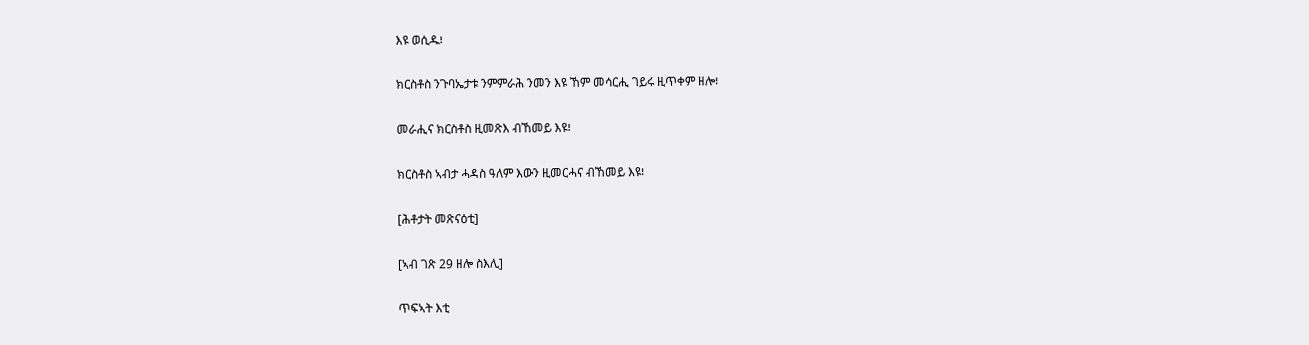እዩ ወሲዱ፧

ክርስቶስ ንጉባኤታቱ ንምምራሕ ንመን እዩ ኸም መሳርሒ ገይሩ ዚጥቀም ዘሎ፧

መራሒና ክርስቶስ ዚመጽእ ብኸመይ እዩ፧

ክርስቶስ ኣብታ ሓዳስ ዓለም እውን ዚመርሓና ብኸመይ እዩ፧

[ሕቶታት መጽናዕቲ]

[ኣብ ገጽ 29 ዘሎ ስእሊ]

ጥፍኣት እቲ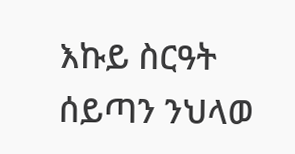እኩይ ስርዓት ሰይጣን ንህላወ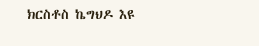ክርስቶስ ኬግህዶ እዩ